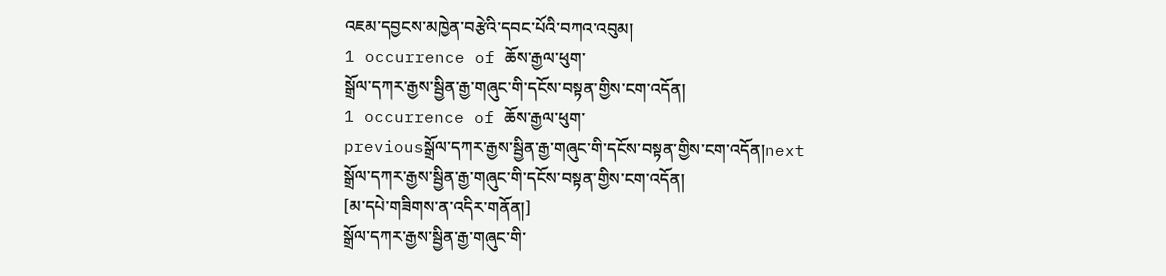འཇམ་དབྱངས་མཁྱེན་བརྩེའི་དབང་པོའི་བཀའ་འབུམ།
1 occurrence of ཆོས་རྒྱལ་ཕུག་
སྒྲོལ་དཀར་རྒྱས་སྦྱིན་རྒྱ་གཞུང་གི་དངོས་བསྟན་གྱིས་ངག་འདོན།
1 occurrence of ཆོས་རྒྱལ་ཕུག་
previousསྒྲོལ་དཀར་རྒྱས་སྦྱིན་རྒྱ་གཞུང་གི་དངོས་བསྟན་གྱིས་ངག་འདོན།next
སྒྲོལ་དཀར་རྒྱས་སྦྱིན་རྒྱ་གཞུང་གི་དངོས་བསྟན་གྱིས་ངག་འདོན།
[མ་དཔེ་གཟིགས་ན་འདིར་གནོན།]
སྒྲོལ་དཀར་རྒྱས་སྦྱིན་རྒྱ་གཞུང་གི་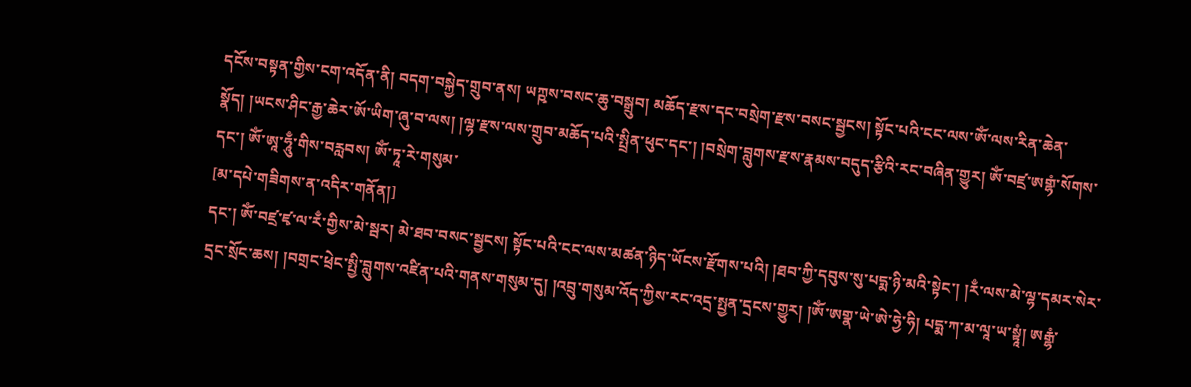དངོས་བསྟན་གྱིས་ངག་འདོན་ནི། བདག་བསྐྱེད་གྲུབ་ནས། ཡཀྵས་བསང་ཆུ་བསྒྲུབ། མཆོད་རྫས་དང་བསྲེག་རྫས་བསང་སྦྱངས། སྟོང་པའི་ངང་ལས་ཨོཾ་ལས་རིན་ཆེན་སྣོད། །ཡངས་ཤིང་རྒྱ་ཆེར་ཨོ་ཡིག་ཞུ་བ་ལས། །ལྷ་རྫས་ལས་གྲུབ་མཆོད་པའི་སྤྲིན་ཕུང་དང་། །བསྲེག་བླུགས་རྫས་རྣམས་བདུད་རྩིའི་རང་བཞིན་གྱུར། ཨོཾ་བཛྲ་ཨགྷཾ་སོགས་དང་། ཨོཾ་ཨཱ་ཧཱུྃ་གིས་བརླབས། ཨོཾ་ཏཱ་རེ་གསུམ་
[མ་དཔེ་གཟིགས་ན་འདིར་གནོན།]
དང་། ༀ་བཛྲ་ཛྭ་ལ་རྃ་གྱིས་མེ་སྦར། མེ་ཐབ་བསང་སྦྱངས། སྟོང་པའི་ངང་ལས་མཚན་ཉིད་ཡོངས་རྫོགས་པའི། །ཐབ་ཀྱི་དབུས་སུ་པདྨ་ཉི་མའི་སྟེང་། །རྃ་ལས་མེ་ལྷ་དམར་སེར་དྲང་སྲོང་ཆས། །བགྲང་ཕྲེང་སྤྱི་བླུགས་འཛིན་པའི་གནས་གསུམ་དུ། །འབྲུ་གསུམ་འོད་ཀྱིས་རང་འདྲ་སྤྱན་དྲངས་གྱུར། །ཨོཾ་ཨགྣ་ཡེ་ཨེ་ཧྱེ་ཧི། པདྨ་ཀ་མ་ལཱ་ཡ་སྟཱཾ། ཨརྒྷཾ་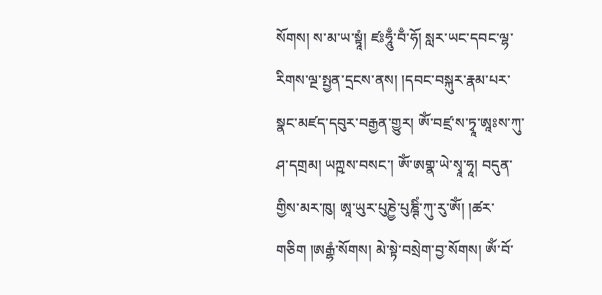སོགས། ས་མ་ཡ་སྟཱཾ། ཛཿཧཱུྃ་བྃ་ཧོ། སླར་ཡང་དབང་ལྷ་རིགས་ལྔ་སྤྱན་དྲངས་ནས། །དབང་བསྐུར་རྣམ་པར་སྣང་མཛད་དབུར་བརྒྱན་གྱུར། ཨོཾ་བཛྲ་ས་ཏྭཱ་ཨཱཿས་ཀུ་ཤ་དགྲམ། ཡཀྵས་བསང་། ཨོཾ་ཨགྣ་ཡེ་སྭཱ་ཧཱ། བདུན་གྱིས་མར་ཁུ། ཨཱ་ཡུར་པུཎྱེ་པུཎྚིཾ་ཀུ་རུ་ཨོཾ། །ཚར་གཅིག །ཨརྒྷཾ་སོགས། མེ་སྟེ་བསྲེག་བྱ་སོགས། ཨོཾ་བོ་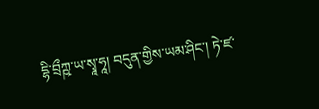དྷི་བྲྀཀྵ་ཡ་སྭཱ་ཧཱ། བདུན་གྱིས་ཡམ་ཤིང་། ཏེ་ཛ་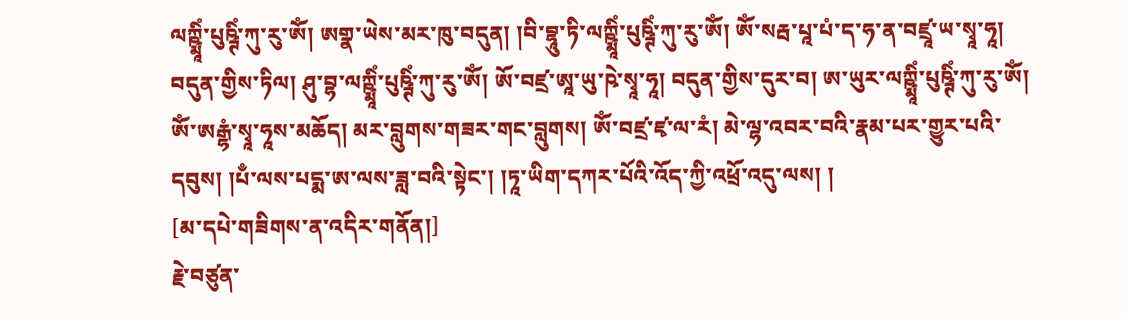ལཀྵྨཱིཾ་པུཥྚིཾ་ཀུ་རུ་ཨོཾ། ཨགྣ་ཡེས་མར་ཁུ་བདུན། །བི་བྷཱུ་ཏི་ལཀྵྨཱིཾ་པུཥྚིཾ་ཀུ་རུ་ཨོཾ། ཨོཾ་སརྦ་པཱ་པཾ་ད་ཧ་ན་བཛྲཱ་ཡ་སྭཱ་ཧཱ། བདུན་གྱིས་ཏིལ། ཤུ་བྷ་ལཀྵྨཱིཾ་པུཥྚིཾ་ཀུ་རུ་ཨོཾ། ཨོ་བཛྲ་ཨཱ་ཡུ་ཥེ་སྭཱ་ཧཱ། བདུན་གྱིས་དུར་བ། ཨ་ཡུར་ལཀྵྨཱིཾ་པུཥྚིཾ་ཀུ་རུ་ཨོཾ། ཨོཾ་ཨརྒྷཾ་སྭཱ་ཧཱས་མཆོད། མར་བླུགས་གཟར་གང་བླུགས། ཨོཾ་བཛྲ་ཛྭ་ལ་རཾ། མེ་ལྷ་འབར་བའི་རྣམ་པར་གྱུར་པའི་དབུས། །པྃ་ལས་པདྨ་ཨ་ལས་ཟླ་བའི་སྟེང་། །ཏཱ་ཡིག་དཀར་པོའི་འོད་ཀྱི་འཕྲོ་འདུ་ལས། །
[མ་དཔེ་གཟིགས་ན་འདིར་གནོན།]
རྗེ་བཙུན་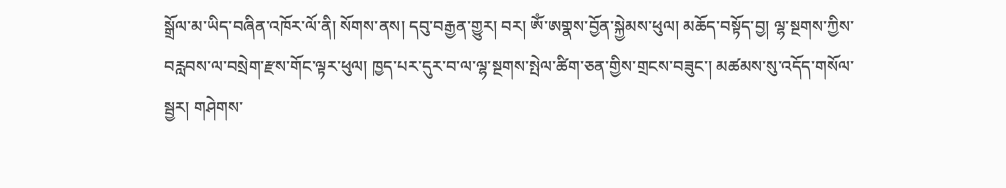སྒྲོལ་མ་ཡིད་བཞིན་འཁོར་ལོ་ནི། སོགས་ནས། དབུ་བརྒྱན་གྱུར། བར། ཨོཾ་ཨགྣས་བྱོན་སྐྱེམས་ཕུལ། མཆོད་བསྟོད་བྱ། ལྷ་སྔགས་ཀྱིས་བརླབས་ལ་བསྲེག་རྫས་གོང་ལྟར་ཕུལ། ཁྱད་པར་དུར་བ་ལ་ལྷ་སྔགས་སྤེལ་ཚིག་ཅན་གྱིས་གྲངས་བཟུང་། མཚམས་སུ་འདོད་གསོལ་སྦྱར། གཤེགས་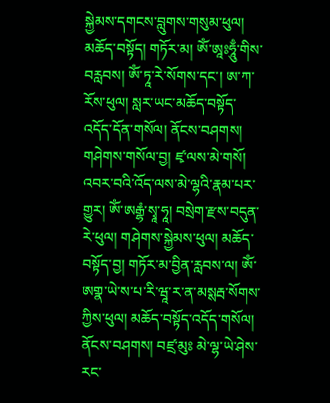སྐྱེམས་དགངས་བླུགས་གསུམ་ཕུལ། མཆོད་བསྟོད། གཏོར་མ། ཨོཾ་ཨཱཿཧཱུྃ་གིས་བརླབས། ཨོཾ་ཏཱ་རེ་སོགས་དང་། ཨ་ཀ་རོས་ཕུལ། སླར་ཡང་མཆོད་བསྟོད་འདོད་དོན་གསོལ། ནོངས་བཤགས། གཤེགས་གསོལ་བྱ། ཛྭ་ལས་མེ་གསོ། འབར་བའི་འོད་ལས་མེ་ལྷའི་རྣམ་པར་གྱུར། ཨོཾ་ཨརྒྷཾ་སྭཱ་ཧཱ། བསྲེག་རྫས་བདུན་རེ་ཕུལ། གཤེགས་སྐྱེམས་ཕུལ། མཆོད་བསྟོད་བྱ། གཏོར་མ་བྱིན་རླབས་ལ། ཨོཾ་ཨགྣ་ཡེ་ས་པ་རི་ཝཱ་ར་ན་མསྶརྦ་སོགས་ཀྱིས་ཕུལ། མཆོད་བསྟོད་འདོད་གསོལ། ནོངས་བཤགས། བཛྲ་མུཿ མེ་ལྷ་ཡེ་ཤེས་རང་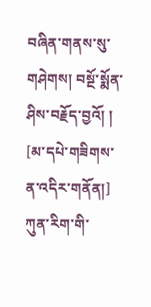བཞིན་གནས་སུ་གཤེགས། བསྔོ་སྨོན་ཤིས་བརྗོད་བྱའོ། །
[མ་དཔེ་གཟིགས་ན་འདིར་གནོན།]
ཀུན་རིག་གི་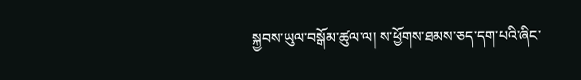སྐྱབས་ཡུལ་བསྒོམ་ཚུལ་ལ། ས་ཕྱོགས་ཐམས་ཅད་དག་པའི་ཞིང་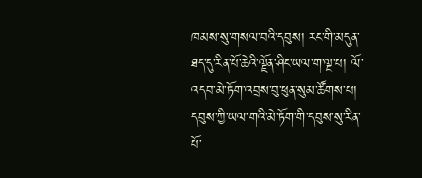ཁམས་སུ་གསལ་བའི་དབུས། རང་གི་མདུན་ཐད་དུ་རིན་པོ་ཆེའི་ལྗོན་ཤིང་ཡལ་ག་ལྔ་པ། ལོ་འདབ་མེ་ཏོག་འབྲས་བུ་ཕུན་སུམ་ཚོགས་པ། དབུས་ཀྱི་ཡལ་གའི་མེ་ཏོག་གི་དབུས་སུ་རིན་པོ་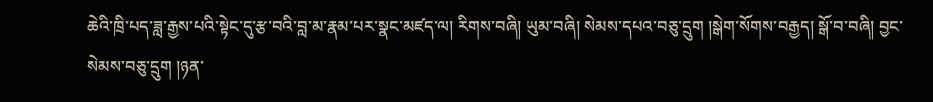ཆེའི་ཁྲི་པད་ཟླ་རྒྱས་པའི་སྟེང་དུ་རྩ་བའི་བླ་མ་རྣམ་པར་སྣང་མཛད་ལ། རིགས་བཞི། ཡུམ་བཞི། སེམས་དཔའ་བཅུ་དྲུག །སྒེག་སོགས་བརྒྱད། སྒོ་བ་བཞི། བྱང་སེམས་བཅུ་དྲུག །ཉན་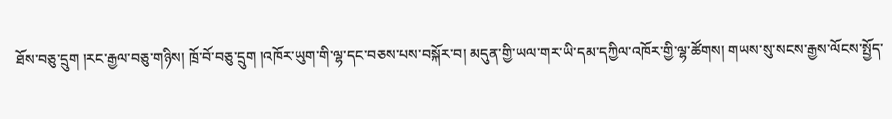ཐོས་བཅུ་དྲུག །རང་རྒྱལ་བཅུ་གཉིས། ཁྲོ་བོ་བཅུ་དྲུག །འཁོར་ཡུག་གི་ལྷ་དང་བཅས་པས་བསྐོར་བ། མདུན་གྱི་ཡལ་གར་ཡི་དམ་དཀྱིལ་འཁོར་གྱི་ལྷ་ཚོགས། གཡས་སུ་སངས་རྒྱས་ལོངས་སྤྱོད་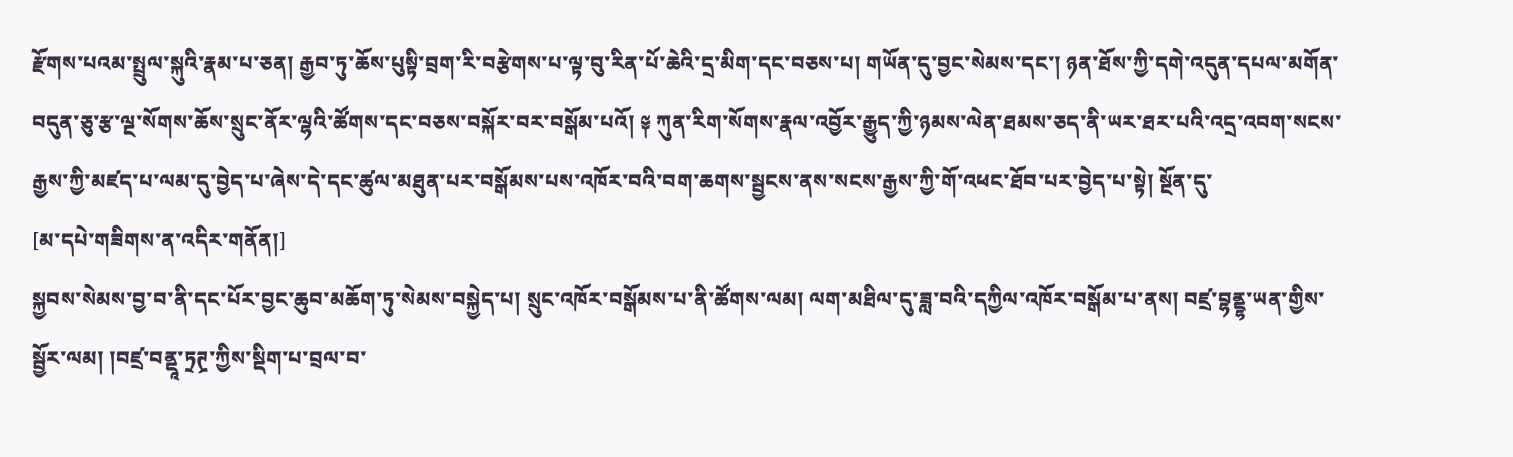རྫོགས་པའམ་སྤྲུལ་སྐུའི་རྣམ་པ་ཅན། རྒྱབ་ཏུ་ཆོས་པུསྟི་བྲག་རི་བརྩེགས་པ་ལྟ་བུ་རིན་པོ་ཆེའི་དྲ་མིག་དང་བཅས་པ། གཡོན་དུ་བྱང་སེམས་དང་། ཉན་ཐོས་ཀྱི་དགེ་འདུན་དཔལ་མགོན་བདུན་ཅུ་རྩ་ལྔ་སོགས་ཆོས་སྲུང་ནོར་ལྷའི་ཚོགས་དང་བཅས་བསྐོར་བར་བསྒོམ་པའོ། ༈ ཀུན་རིག་སོགས་རྣལ་འབྱོར་རྒྱུད་ཀྱི་ཉམས་ལེན་ཐམས་ཅད་ནི་ཡར་ཐར་པའི་འདྲ་འབག་སངས་རྒྱས་ཀྱི་མཛད་པ་ལམ་དུ་བྱེད་པ་ཞེས་དེ་དང་ཚུལ་མཐུན་པར་བསྒོམས་པས་འཁོར་བའི་བག་ཆགས་སྦྱངས་ནས་སངས་རྒྱས་ཀྱི་གོ་འཕང་ཐོབ་པར་བྱེད་པ་སྟེ། སྔོན་དུ་
[མ་དཔེ་གཟིགས་ན་འདིར་གནོན།]
སྐྱབས་སེམས་བྱ་བ་ནི་དང་པོར་བྱང་ཆུབ་མཆོག་ཏུ་སེམས་བསྐྱེད་པ། སྲུང་འཁོར་བསྒོམས་པ་ནི་ཚོགས་ལམ། ལག་མཐིལ་དུ་ཟླ་བའི་དཀྱིལ་འཁོར་བསྒོམ་པ་ནས། བཛྲ་བྷནྡྷ་ཡན་གྱིས་སྦྱོར་ལམ། །བཛྲ་བནྡཱ་ཏྲཊྲ་ཀྱིས་སྡིག་པ་བྲལ་བ་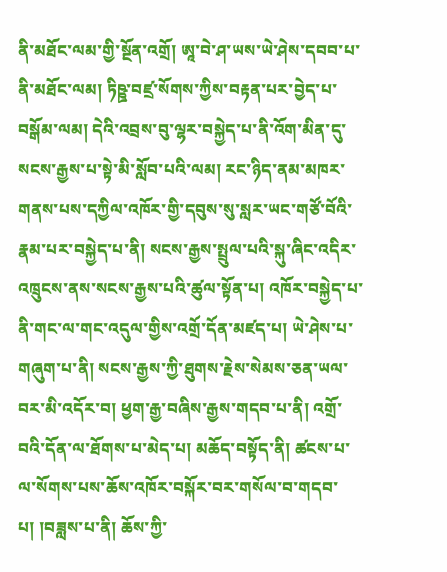ནི་མཐོང་ལམ་གྱི་སྔོན་འགྲོ། ཨཱ་བེ་ཤ་ཡས་ཡེ་ཤེས་དབབ་པ་ནི་མཐོང་ལམ། ཏིཥྛ་བཛྲ་སོགས་ཀྱིས་བརྟན་པར་བྱེད་པ་བསྒོམ་ལམ། དེའི་འབྲས་བུ་ལྷར་བསྐྱེད་པ་ནི་འོག་མིན་དུ་སངས་རྒྱས་པ་སྟེ་མི་སློབ་པའི་ལམ། རང་ཉིད་ནམ་མཁར་གནས་པས་དཀྱིལ་འཁོར་གྱི་དབུས་སུ་སླར་ཡང་གཙོ་བོའི་རྣམ་པར་བསྐྱེད་པ་ནི། སངས་རྒྱས་སྤྲུལ་པའི་སྐུ་ཞིང་འདིར་འཁྲུངས་ནས་སངས་རྒྱས་པའི་ཚུལ་སྟོན་པ། འཁོར་བསྐྱེད་པ་ནི་གང་ལ་གང་འདུལ་གྱིས་འགྲོ་དོན་མཛད་པ། ཡེ་ཤེས་པ་གཞུག་པ་ནི། སངས་རྒྱས་ཀྱི་ཐུགས་རྗེས་སེམས་ཅན་ཡལ་བར་མི་འདོར་བ། ཕྱག་རྒྱ་བཞིས་རྒྱས་གདབ་པ་ནི། འགྲོ་བའི་དོན་ལ་ཐོགས་པ་མེད་པ། མཆོད་བསྟོད་ནི། ཚངས་པ་ལ་སོགས་པས་ཆོས་འཁོར་བསྐོར་བར་གསོལ་བ་གདབ་པ། །བཟླས་པ་ནི། ཆོས་ཀྱི་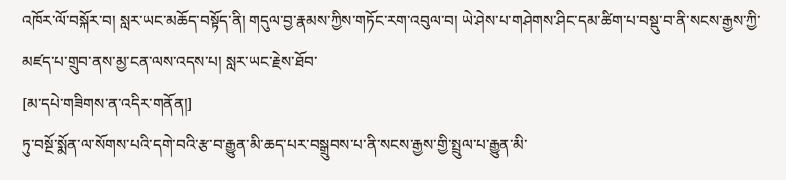འཁོར་ལོ་བསྐོར་བ། སླར་ཡང་མཆོད་བསྟོད་ནི། གདུལ་བྱ་རྣམས་ཀྱིས་གཏོང་རག་འབུལ་བ། ཡེ་ཤེས་པ་གཤེགས་ཤིང་དམ་ཚིག་པ་བསྡུ་བ་ནི་སངས་རྒྱས་ཀྱི་མཛད་པ་གྲུབ་ནས་མྱ་ངན་ལས་འདས་པ། སླར་ཡང་རྗེས་ཐོབ་
[མ་དཔེ་གཟིགས་ན་འདིར་གནོན།]
ཏུ་བསྔོ་སྨོན་ལ་སོགས་པའི་དགེ་བའི་རྩ་བ་རྒྱུན་མི་ཆད་པར་བསྒྲུབས་པ་ནི་སངས་རྒྱས་གྱི་སྤྲུལ་པ་རྒྱུན་མི་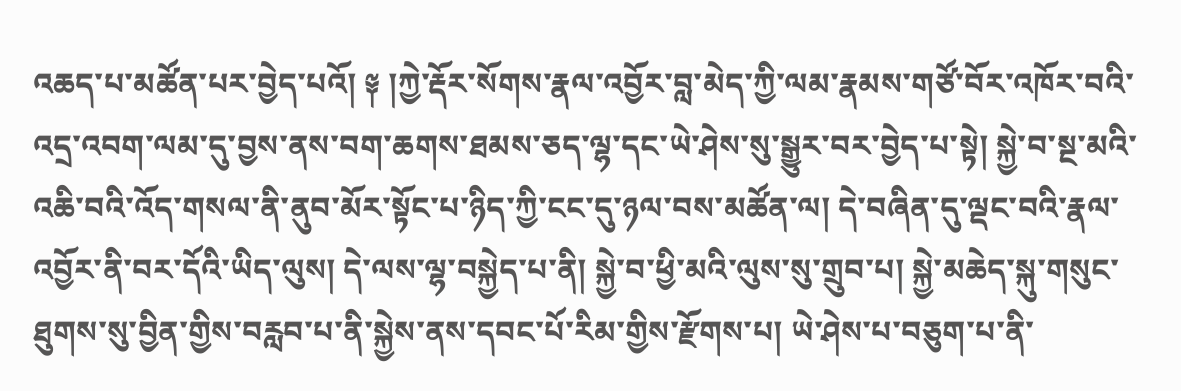འཆད་པ་མཚོན་པར་བྱེད་པའོ། ༈ །ཀྱེ་རྡོར་སོགས་རྣལ་འབྱོར་བླ་མེད་ཀྱི་ལམ་རྣམས་གཙོ་བོར་འཁོར་བའི་འདྲ་འབག་ལམ་དུ་བྱས་ནས་བག་ཆགས་ཐམས་ཅད་ལྷ་དང་ཡེ་ཤེས་སུ་སྒྱུར་བར་བྱེད་པ་སྟེ། སྐྱེ་བ་སྔ་མའི་འཆི་བའི་འོད་གསལ་ནི་ནུབ་མོར་སྟོང་པ་ཉིད་ཀྱི་ངང་དུ་ཉལ་བས་མཚོན་ལ། དེ་བཞིན་དུ་ལྡང་བའི་རྣལ་འབྱོར་ནི་བར་དོའི་ཡིད་ལུས། དེ་ལས་ལྷ་བསྐྱེད་པ་ནི། སྐྱེ་བ་ཕྱི་མའི་ལུས་སུ་གྲུབ་པ། སྐྱེ་མཆེད་སྐུ་གསུང་ཐུགས་སུ་བྱིན་གྱིས་བརླབ་པ་ནི་སྐྱེས་ནས་དབང་པོ་རིམ་གྱིས་རྫོགས་པ། ཡེ་ཤེས་པ་བཅུག་པ་ནི་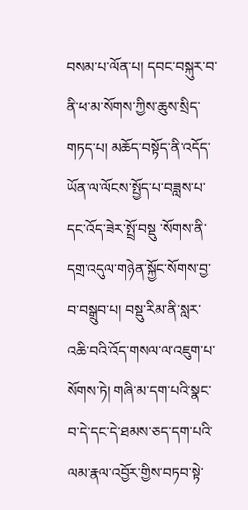བསམ་པ་ལོན་པ། དབང་བསྐུར་བ་ནི་ཕ་མ་སོགས་ཀྱིས་ཆུས་སྲིད་གཏད་པ། མཆོད་བསྟོད་ནི་འདོད་ཡོན་ལ་ལོངས་སྤྱོད་པ་བཟླས་པ་དང་འོད་ཟེར་སྤྲོ་བསྡུ ་སོགས་ནི་དགྲ་འདུལ་གཉེན་སྐྱོང་སོགས་བྱ་བ་བསྒྲུབ་པ། བསྡུ་རིམ་ནི་སླར་འཆི་བའི་འོད་གསལ་ལ་འཇུག་པ་སོགས་ཏེ། གཞི་མ་དག་པའི་སྣང་བ་དེ་དང་དེ་ཐམས་ཅད་དག་པའི་ལམ་རྣལ་འབྱོར་གྱིས་བཏབ་སྟེ་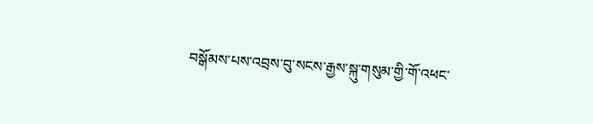བསྒོམས་པས་འབྲས་བུ་སངས་རྒྱས་སྐུ་གསུམ་གྱི་གོ་འཕང་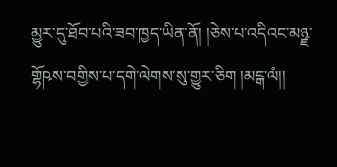མྱུར་དུ་ཐོབ་པའི་ཟབ་ཁྱད་ཡིན་ནོ། །ཅེས་པ་འདིའང་མཉྫ་གྷོཥས་བགྱིས་པ་དགེ་ལེགས་སུ་གྱུར་ཅིག །མངྒ་ལཾ།།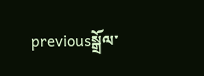previousསྒྲོལ་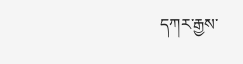དཀར་རྒྱས་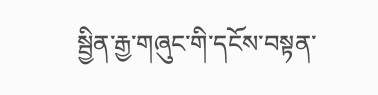སྦྱིན་རྒྱ་གཞུང་གི་དངོས་བསྟན་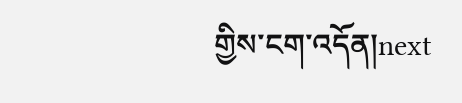གྱིས་ངག་འདོན།next